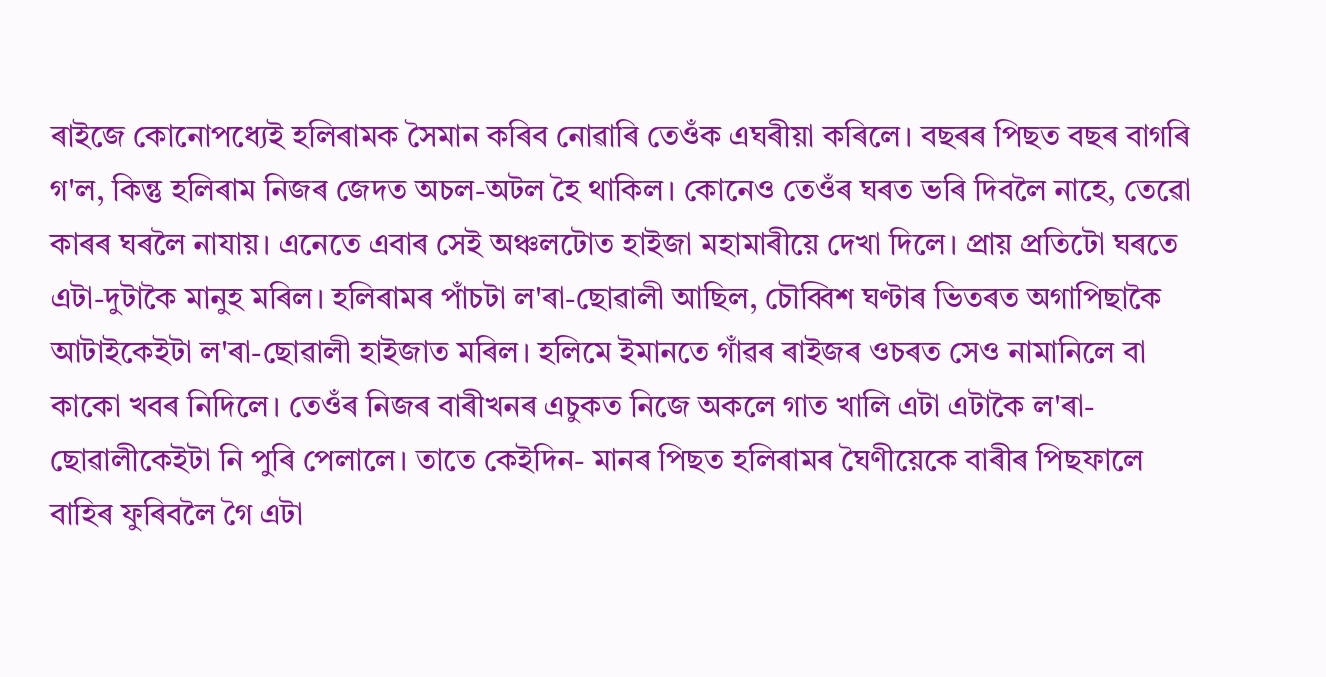ৰাইজে কোনোপধ্যেই হলিৰামক সৈমান কৰিব নোৱাৰি তেওঁক এঘৰীয়া কৰিলে। বছৰৰ পিছত বছৰ বাগৰি গ'ল, কিন্তু হলিৰাম নিজৰ জেদত অচল-অটল হৈ থাকিল। কোনেও তেওঁৰ ঘৰত ভৰি দিবলৈ নাহে, তেৱো কাৰৰ ঘৰলৈ নাযায়। এনেতে এবাৰ সেই অঞ্চলটোত হাইজা মহামাৰীয়ে দেখা দিলে। প্ৰায় প্ৰতিটো ঘৰতে এটা-দুটাকৈ মানুহ মৰিল। হলিৰামৰ পাঁচটা ল'ৰা-ছোৱালী আছিল, চৌব্বিশ ঘণ্টাৰ ভিতৰত অগাপিছাকৈ আটাইকেইটা ল'ৰা-ছোৱালী হাইজাত মৰিল। হলিমে ইমানতে গাঁৱৰ ৰাইজৰ ওচৰত সেও নামানিলে বা কাকো খবৰ নিদিলে। তেওঁৰ নিজৰ বাৰীখনৰ এচুকত নিজে অকলে গাত খালি এটা এটাকৈ ল'ৰা-ছোৱালীকেইটা নি পুৰি পেলালে। তাতে কেইদিন- মানৰ পিছত হলিৰামৰ ঘৈণীয়েকে বাৰীৰ পিছফালে বাহিৰ ফুৰিবলৈ গৈ এটা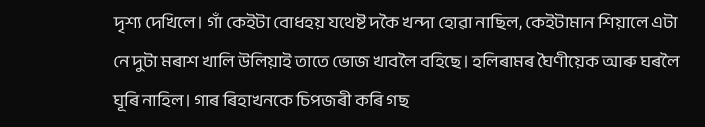দৃশ্য দেখিলে। গাঁ কেইটা বোধহয় যথেষ্ট দকৈ খন্দা হোৱা নাছিল, কেইটামান শিয়ালে এটা নে দুটা মৰাশ খালি উলিয়াই তাতে ভোজ খাবলৈ বহিছে। হলিৰামৰ ঘৈণীয়েক আৰু ঘৰলৈ ঘূৰি নাহিল। গাৰ ৰিহাখনকে চিপজৰী কৰি গছ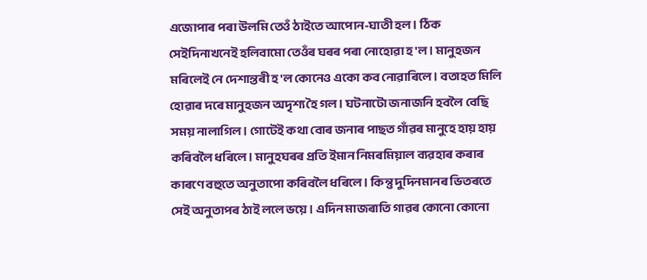এজোপাৰ পৰা উলমি তেওঁ ঠাইতে আপোন-ঘাতী হল। ঠিক সেইদিনাখনেই হলিবামো তেওঁৰ ঘৰৰ পৰা নোহোৱা হ'ল। মানুহজন মৰিলেই নে দেশান্তৰী হ'ল কোনেও একো কব নোৱাৰিলে। বতাহত মিলি হোৱাৰ দৰে মানুহজন অদৃশ্য হৈ গল। ঘটনাটো জনাজনি হবলৈ বেছি সময় নালাগিল। গোটেই কথা বোৰ জনাৰ পাছত গাঁৱৰ মানুহে হায় হায় কৰিবলৈ ধৰিলে। মানুহঘৰৰ প্ৰতি ইমান নিমৰমিয়াল ব্যৱহাৰ কৰাৰ কাৰণে বহুতে অনুতাপো কৰিবলৈ ধৰিলে। কিন্তু দুদিনমানৰ ভিতৰতে সেই অনুতাপৰ ঠাই ললে ভয়ে। এদিন মাজৰাতি গাৱৰ কোনো কোনো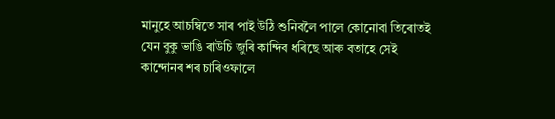মানুহে আচম্বিতে সাৰ পাই উঠি শুনিবলৈ পালে কোনোবা তিৰোতই যেন বুকু ভাঙি ৰাউচি জুৰি কান্দিব ধৰিছে আৰু বতাহে সেই কান্দোনৰ শৰ চাৰিওফালে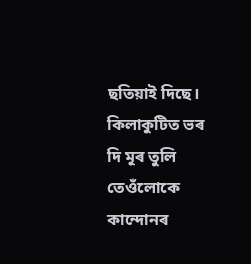ছতিয়াই দিছে। কিলাকুটিত ভৰ দি মূৰ তুলি তেওঁলোকে কান্দোনৰ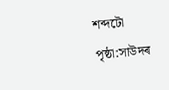শব্দটো
পৃষ্ঠা:সাউদৰ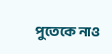পুতেকে নাও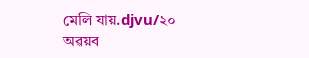মেলি যায়.djvu/২০
অৱয়ব